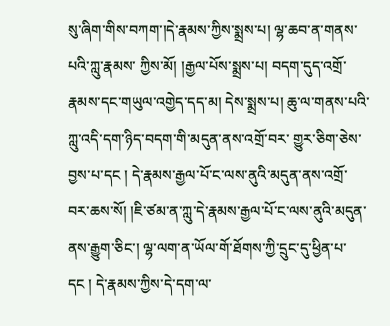སུ་ཞིག་གིས་བཀག་།དེ་རྣམས་ཀྱིས་སྨྲས་པ། ལྷ་ཆབ་ན་གནས་པའི་ཀླུ་རྣམས་ ཀྱིས་མོ། །རྒྱལ་པོས་སྨྲས་པ། བདག་དུད་འགྲོ་རྣམས་དང་གཡུལ་འགྱེད་དད་མ། དེས་སྨྲས་པ། ཆུ་ལ་གནས་པའི་ཀླུ་འདི་དག་ཉིད་བདག་གི་མདུན་ནས་འགྲོ་བར་ གྱུར་ཅིག་ཅེས་བྱས་པ་དང ། དེ་རྣམས་རྒྱལ་པོ་ང་ལས་ནུའི་མདུན་ནས་འགྲོ་ བར་ཆས་སོ། །ཇི་ཙམ་ན་ཀླུ་དེ་རྣམས་རྒྱལ་པོ་ང་ལས་ནུའི་མདུན་ནས་རྒྱུག་ཅིང་། ལྷ་ལག་ན་ཡོལ་གོ་ཐོགས་ཀྱི་དྲུང་དུ་ཕྱིན་པ་དང ། དེ་རྣམས་ཀྱིས་དེ་དག་ལ་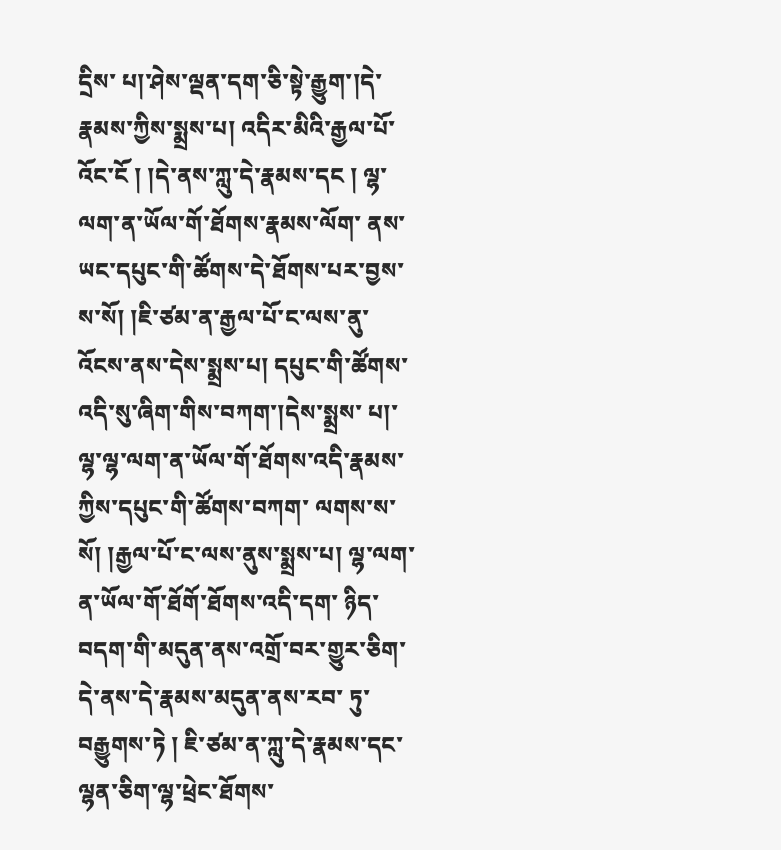དྲིས་ པ།་ཤེས་ལྡན་དག་ཅི་སྟེ་རྒྱུག་།དེ་རྣམས་ཀྱིས་སྨྲས་པ། འདིར་མིའི་རྒྱལ་པོ་ འོང་ངོ ། །དེ་ནས་ཀླུ་དེ་རྣམས་དང ། ལྷ་ལག་ན་ཡོལ་གོ་ཐོགས་རྣམས་ལོག་ ནས་ཡང་དཔུང་གི་ཚོགས་དེ་ཐོགས་པར་བྱས་ས་སོ། །ཇི་ཙམ་ན་རྒྱལ་པོ་ང་ལས་ནུ་ འོངས་ནས་དེས་སྨྲས་པ། དཔུང་གི་ཚོགས་འདི་སུ་ཞིག་གིས་བཀག་།དེས་སྨྲས་ པ།་ལྷ་ལྷ་ལག་ན་ཡོལ་གོ་ཐོགས་འདི་རྣམས་ཀྱིས་དཔུང་གི་ཚོགས་བཀག་ ལགས་ས་སོ། །རྒྱལ་པོ་ང་ལས་ནུས་སྨྲས་པ། ལྷ་ལག་ན་ཡོལ་གོ་ཐོགོ་ཐོགས་འདི་དག་ ཉིད་བདག་གི་མདུན་ནས་འགྲོ་བར་གྱུར་ཅིག་དེ་ནས་དེ་རྣམས་མདུན་ནས་རབ་ ཏུ་བརྒྱུགས་ཏེ ། ཇི་ཙམ་ན་ཀླུ་དེ་རྣམས་དང་ལྷན་ཅིག་ལྷ་ཕྲེང་ཐོགས་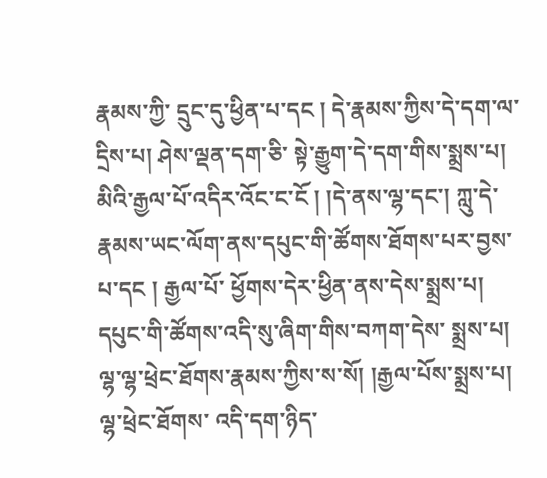རྣམས་ཀྱི་ དྲུང་དུ་ཕྱིན་པ་དང ། དེ་རྣམས་ཀྱིས་དེ་དག་ལ་དྲིས་པ། ཤེས་ལྡན་དག་ཅི་ སྟེ་རྒྱུག་དེ་དག་གིས་སྨྲས་པ། མིའི་རྒྱལ་པོ་འདིར་འོང་ང་ངོ ། །དེ་ནས་ལྷ་དང་། ཀླུ་དེ་རྣམས་ཡང་ལོག་ནས་དཔུང་གི་ཚོགས་ཐོགས་པར་བྱས་པ་དང ། རྒྱལ་པོ་ ཕྱོགས་དེར་ཕྱིན་ནས་དེས་སྨྲས་པ། དཔུང་གི་ཚོགས་འདི་སུ་ཞིག་གིས་བཀག་དེས་ སྨྲས་པ། ལྷ་ལྷ་ཕྲེང་ཐོགས་རྣམས་ཀྱིས་ས་སོ། །རྒྱལ་པོས་སྨྲས་པ། ལྷ་ཕྲེང་ཐོགས་ འདི་དག་ཉིད་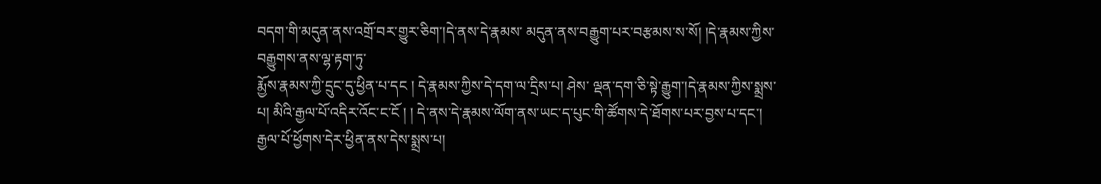བདག་གི་མདུན་ནས་འགྲོ་བར་གྱུར་ཅིག་།དེ་ནས་དེ་རྣམས་ མདུན་ནས་བརྒྱུག་པར་བརྩམས་ས་སོ། །དེ་རྣམས་ཀྱིས་བརྒྱུགས་ནས་ལྷ་རྟག་ཏུ་
རྨྱོས་རྣམས་ཀྱི་དྲུང་དུ་ཕྱིན་པ་དང ། དེ་རྣམས་ཀྱིས་དེ་དག་ལ་དྲིས་པ། ཤེས་ ལྡན་དག་ཅི་སྟེ་རྒྱུག་།དེ་རྣམས་ཀྱིས་སྨྲས་པ། མིའི་རྒྱལ་པོ་འདིར་འོང་ང་ངོ ། ། དེ་ནས་དེ་རྣམས་ལོག་ནས་ཡང་ད་པུང་གི་ཚོགས་དེ་ཐོགས་པར་བྱས་པ་དང་། རྒྱལ་པོ་ཕྱོགས་དེར་ཕྱིན་ནས་དེས་སྨྲས་པ།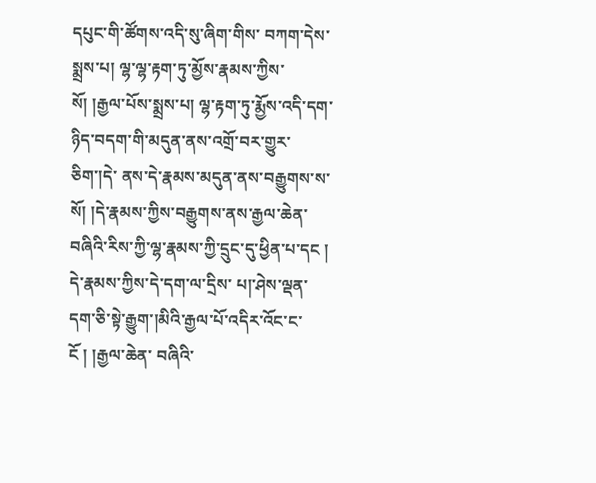དཔུང་གི་ཚོགས་འདི་སུ་ཞིག་གིས་ བཀག་དེས་སྨྲས་པ། ལྷ་ལྷ་རྟག་ཏུ་མྱོས་རྣམས་ཀྱིས་སོ། །རྒྱལ་པོས་སྨྲས་པ། ལྷ་རྟག་ཏུ་རྨྱོས་འདི་དག་ཉིད་བདག་གི་མདུན་ནས་འགྲོ་བར་གྱུར་ཅིག་།དེ་ ནས་དེ་རྣམས་མདུན་ནས་བརྒྱུགས་ས་སོ། །དེ་རྣམས་ཀྱིས་བརྒྱུགས་ནས་རྒྱལ་ཆེན་ བཞིའི་རིས་ཀྱི་ལྷ་རྣམས་ཀྱི་དྲུང་དུ་ཕྱིན་པ་དང ། དེ་རྣམས་ཀྱིས་དེ་དག་ལ་དྲིས་ པ།་ཤེས་ལྡན་དག་ཅི་སྟེ་རྒྱུག་།མིའི་རྒྱལ་པོ་འདིར་འོང་ང་ངོ ། །རྒྱལ་ཆེན་ བཞིའི་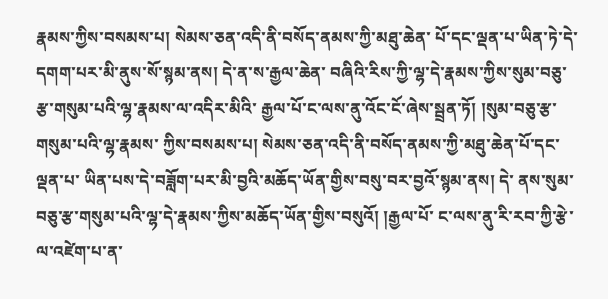རྣམས་ཀྱིས་བསམས་པ། སེམས་ཅན་འདི་ནི་བསོད་ནམས་ཀྱི་མཐུ་ཆེན་ པོ་དང་ལྡན་པ་ཡིན་ཏེ་དེ་དགག་པར་མི་ནུས་སོ་སྙམ་ནས། དེ་ན་ས་རྒྱལ་ཆེན་ བཞིའི་རིས་ཀྱི་ལྷ་དེ་རྣམས་ཀྱིས་སུམ་བཅུ་རྩ་གསུམ་པའི་ལྷ་རྣམས་ལ་འདིར་མིའི་ རྒྱལ་པོ་ང་ལས་ནུ་འོང་ངོ་ཞེས་སྦྲན་ཏོ། །སུམ་བཅུ་རྩ་གསུམ་པའི་ལྷ་རྣམས་ ཀྱིས་བསམས་པ། སེམས་ཅན་འདི་ནི་བསོད་ནམས་ཀྱི་མཐུ་ཆེན་པོ་དང་ལྡན་པ་ ཡིན་པས་དེ་བཟློག་པར་མི་བྱའི་མཆོད་ཡོན་གྱིས་བསུ་བར་བྱའོ་སྙམ་ནས། དེ་ ནས་སུམ་བཅུ་རྩ་གསུམ་པའི་ལྷ་དེ་རྣམས་ཀྱིས་མཆོད་ཡོན་གྱིས་བསུའོ། །རྒྱལ་པོ་ ང་ལས་ནུ་རི་རབ་ཀྱི་རྩེ་ལ་འཛེག་པ་ན་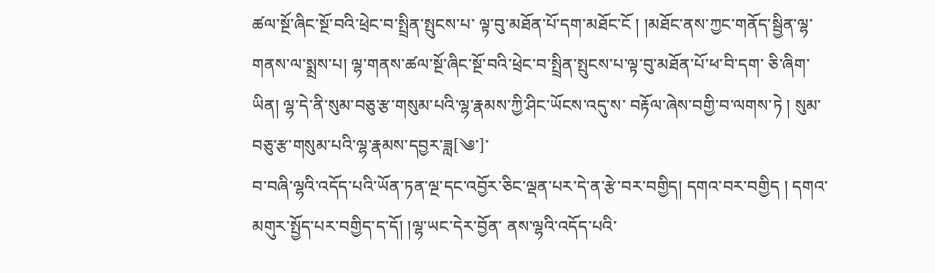ཚལ་སྔོ་ཞིང་སྔོ་བའི་ཕྲེང་བ་སྤྲིན་སྤུངས་པ་ ལྟ་བུ་མཐོན་པོ་དག་མཐོང་ངོ ། །མཐོང་ནས་ཀྱང་གནོད་སྦྱིན་ལྷ་གནས་ལ་སྨྲས་པ། ལྷ་གནས་ཚལ་སྔོ་ཞིང་སྔོ་བའི་ཕྲེང་བ་སྤྲིན་སྤུངས་པ་ལྟ་བུ་མཐོན་པོ་ཕ་བི་དག་ ཅི་ཞིག་ཡིན། ལྷ་དེ་ནི་སུམ་བཅུ་རྩ་གསུམ་པའི་ལྷ་རྣམས་ཀྱི་ཤིང་ཡོངས་འདུ་ས་ བརྟོལ་ཞེས་བགྱི་བ་ལགས་ཏེ ། སུམ་བཅུ་རྩ་གསུམ་པའི་ལྷ་རྣམས་དབྱར་ཟླ[༄་]་
བ་བཞི་ལྷའི་འདོད་པའི་ཡོན་ཏན་ལྔ་དང་འབྱོར་ཅིང་ལྡན་པར་དེ་ན་རྩེ་བར་བགྱིད། དགའ་བར་བགྱིད ། དགའ་མགུར་སྤྱོད་པར་བགྱིད་ད་དོ། །ལྷ་ཡང་དེར་བྱོན་ ནས་ལྷའི་འདོད་པའི་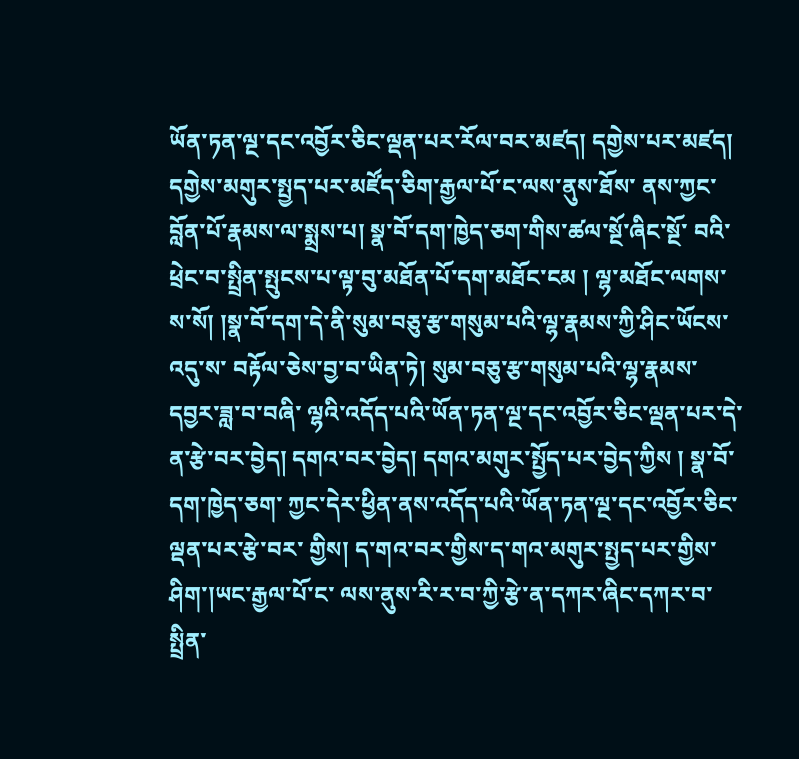ཡོན་ཏན་ལྔ་དང་འབྱོར་ཅིང་ལྡན་པར་རོལ་བར་མཛད། དགྱེས་པར་མཛད། དགྱེས་མགུར་སྤྱད་པར་མཛོད་ཅིག་རྒྱལ་པོ་ང་ལས་ནུས་ཐོས་ ནས་ཀྱང་བློན་པོ་རྣམས་ལ་སྨྲས་པ། སྣ་བོ་དག་ཁྱེད་ཅག་གིས་ཚལ་སྔོ་ཞིང་སྔོ་ བའི་ཕྲེང་བ་སྤྲིན་སྤུངས་པ་ལྟ་བུ་མཐོན་པོ་དག་མཐོང་ངམ ། ལྷ་མཐོང་ལགས་ ས་སོ། །སྣ་བོ་དག་དེ་ནི་སུམ་བཅུ་རྩ་གསུམ་པའི་ལྷ་རྣམས་ཀྱི་ཤིང་ཡོངས་འདུ་ས་ བརྟོལ་ཅེས་བྱ་བ་ཡིན་ཏེ། སུམ་བཅུ་རྩ་གསུམ་པའི་ལྷ་རྣམས་དབྱར་ཟླ་བ་བཞི་ ལྷའི་འདོད་པའི་ཡོན་ཏན་ལྔ་དང་འབྱོར་ཅིང་ལྡན་པར་དེ་ན་རྩེ་བར་བྱེད། དགའ་བར་བྱེད། དགའ་མགུར་སྤྱོད་པར་བྱེད་ཀྱིས ། སྣ་བོ་དག་ཁྱེད་ཅག་ ཀྱང་དེར་ཕྱིན་ནས་འདོད་པའི་ཡོན་ཏན་ལྔ་དང་འབྱོར་ཅིང་ལྡན་པར་རྩེ་བར་ གྱིས། ད་གའ་བར་གྱིས་ད་གའ་མགུར་སྤྱད་པར་གྱིས་ཤིག་།ཡང་རྒྱལ་པོ་ང་ ལས་ནུས་རི་ར་བ་ཀྱི་རྩེ་ན་དཀར་ཞིང་དཀར་བ་སྤྲིན་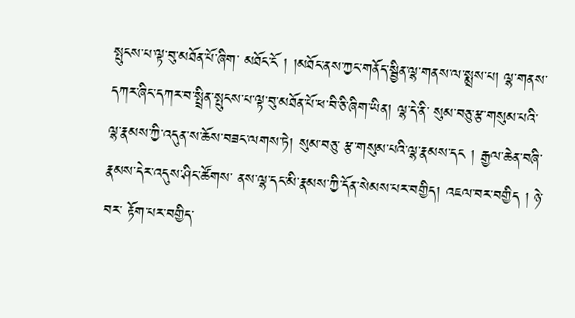སྤུངས་པ་ལྟ་བུ་མཐོན་པོ་ཞིག་ མཐོང་ངོ ། །མཐོང་ནས་ཀྱང་གནོད་སྦྱིན་ལྷ་གནས་ལ་སྨྲས་པ། ལྷ་གནས་ དཀར་ཞིང་དཀར་བ་སྤྲིན་སྤུངས་པ་ལྟ་བུ་མཐོན་པོ་ཕ་བི་ཅི་ཞིག་ཡིན། ལྷ་དེ་ནི་ སུམ་བཅུ་རྩ་གསུམ་པའི་ལྷ་རྣམས་ཀྱི་འདུན་ས་ཆོས་བཟང་ལགས་ཏེ། སུམ་བཅུ་ རྩ་གསུམ་པའི་ལྷ་རྣམས་དང ། རྒྱལ་ཆེན་བཞི་རྣམས་དེར་འདུས་ཤིང་ཚོགས་ ནས་ལྷ་དང་མི་རྣམས་ཀྱི་དོན་སེམས་པར་བགྱིད། འཇལ་བར་བགྱིད ། ཉེ་བར་ རྟོག་པར་བགྱིད་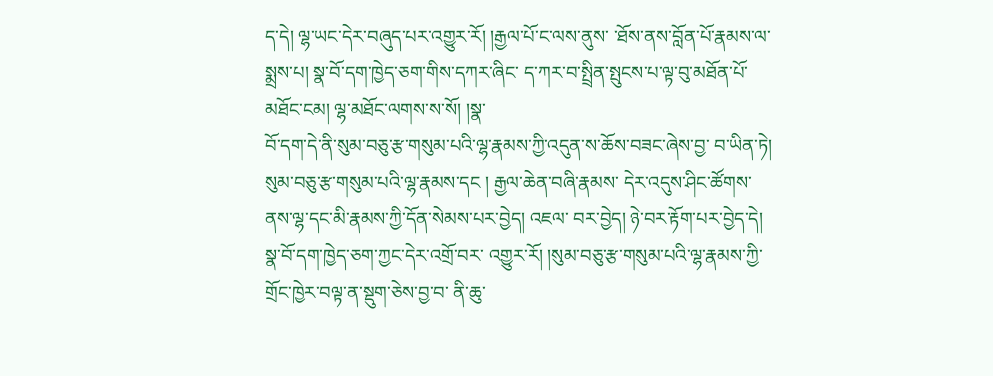ད་དེ། ལྷ་ཡང་དེར་བཞུད་པར་འགྱུར་རོ། །རྒྱལ་པོ་ང་ལས་ནུས་ ་ཐོས་ནས་བློན་པོ་རྣམས་ལ་སྨྲས་པ། སྣ་བོ་དག་ཁྱེད་ཅག་གིས་དཀར་ཞིང་ ད་ཀར་བ་སྤྲིན་སྤུངས་པ་ལྟ་བུ་མཐོན་པོ་མཐོང་ངམ། ལྷ་མཐོང་ལགས་ས་སོ། །སྣ་
བོ་དག་དེ་ནི་སུམ་བཅུ་རྩ་གསུམ་པའི་ལྷ་རྣམས་ཀྱི་འདུན་ས་ཆོས་བཟང་ཞེས་བྱ་ བ་ཡིན་ཏེ། སུམ་བཅུ་རྩ་གསུམ་པའི་ལྷ་རྣམས་དང ། རྒྱལ་ཆེན་བཞི་རྣམས་ དེར་འདུས་ཤིང་ཚོགས་ནས་ལྷ་དང་མི་རྣམས་ཀྱི་དོན་སེམས་པར་བྱེད། འཇལ་ བར་བྱེད། ཉེ་བར་རྟོག་པར་བྱེད་དེ། སྣ་བོ་དག་ཁྱེད་ཅག་ཀྱང་དེར་འགྲོ་བར་ འགྱུར་རོ། །སུམ་བཅུ་རྩ་གསུམ་པའི་ལྷ་རྣམས་ཀྱི་གྲོང་ཁྱེར་བལྟ་ན་སྡུག་ཅེས་བྱ་བ་ ནི་ཆུ་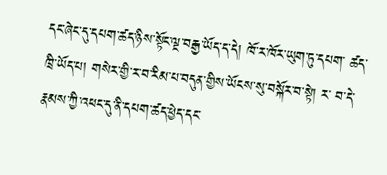དང་ཞེང་དུ་དཔག་ཚད་ཉིས་སྟོང་ལྔ་བརྒྱ་ཡོད་ད་དེ། ཁོ་ར་ཁོར་ཡུག་ཏུ་དཔག་ ཚད་ཁྲི་ཡོད་པ། གསེར་གྱི་ར་བ་རིམ་པ་བདུན་གྱིས་ཡོངས་སུ་བསྐོར་བ་སྟེ། ར་ བ་དེ་རྣམས་ཀྱི་འཕང་དུ་ནི་དཔག་ཚད་ཕྱེད་དང་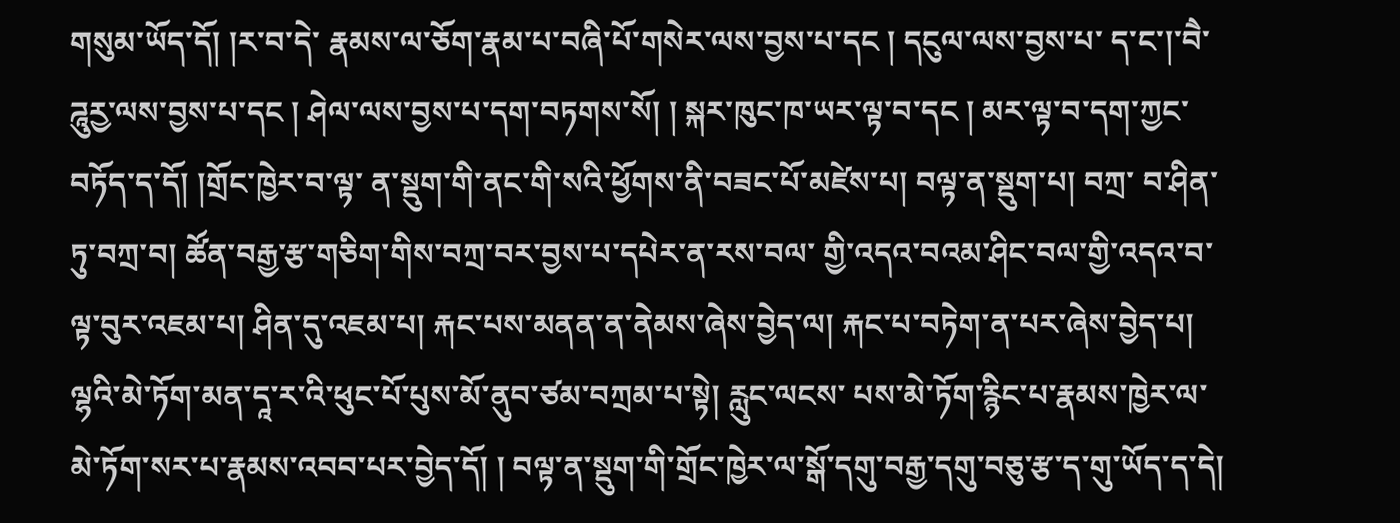གསུམ་ཡོད་དོ། །ར་བ་དེ་ རྣམས་ལ་ཅོག་རྣམ་པ་བཞི་པོ་གསེར་ལས་བྱས་པ་དང ། དངུལ་ལས་བྱས་པ་ ད་ང་།་བཻ་ཌཱུརྱ་ལས་བྱས་པ་དང ། ཤེལ་ལས་བྱས་པ་དག་བཏགས་སོ། ། སྐར་ཁུང་ཁ་ཡར་ལྟ་བ་དང ། མར་ལྟ་བ་དག་ཀྱང་བཏོད་ད་དོ། །གྲོང་ཁྱེར་བ་ལྟ་ ན་སྡུག་གི་ནང་གི་སའི་ཕྱོགས་ནི་བཟང་པོ་མཛེས་པ། བལྟ་ན་སྡུག་པ། བཀྲ་ བ་ཤིན་ཏུ་བཀྲ་བ། ཚོན་བརྒྱ་རྩ་གཅིག་གིས་བཀྲ་བར་བྱས་པ་དཔེར་ན་རས་བལ་ གྱི་འདའ་བའམ་ཤིང་བལ་གྱི་འདའ་བ་ལྟ་བུར་འཇམ་པ། ཤིན་དུ་འཇམ་པ། རྐང་པས་མནན་ན་ནེམས་ཞེས་བྱེད་ལ། རྐང་པ་བཏེག་ན་པར་ཞེས་བྱེད་པ། ལྷའི་མེ་ཏོག་མན་དཱ་ར་འི་ཕུང་པོ་པུས་མོ་ནུབ་ཙམ་བཀྲམ་པ་སྟེ། རླུང་ལངས་ པས་མེ་ཏོག་རྙིང་པ་རྣམས་ཁྱེར་ལ་མེ་ཏོག་སར་པ་རྣམས་འབབ་པར་བྱེད་དོ། ། བལྟ་ན་སྡུག་གི་གྲོང་ཁྱེར་ལ་སྒོ་དགུ་བརྒྱ་དགུ་བཅུ་རྩ་ད་གུ་ཡོད་ད་དེ།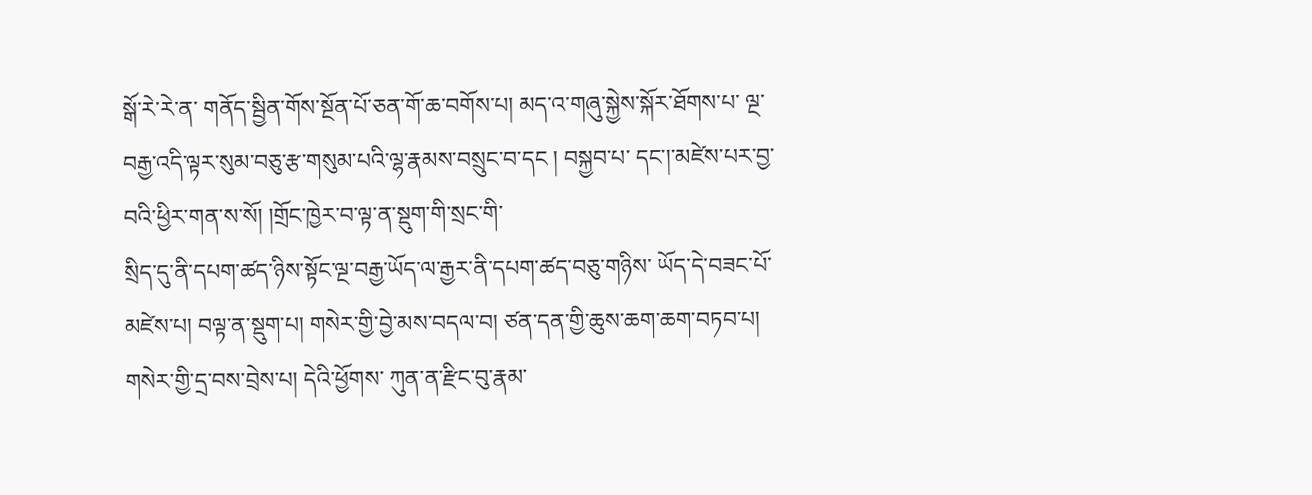སྒོ་རེ་རེ་ན་ གནོད་སྦྱིན་གོས་སྔོན་པོ་ཅན་གོ་ཆ་བགོས་པ། མད་འ་གཞུ་སྐྱེས་སྐོར་ཐོགས་པ་ ལྔ་བརྒྱ་འདི་ལྟར་སུམ་བཅུ་རྩ་གསུམ་པའི་ལྷ་རྣམས་བསྲུང་བ་དང ། བསྐྱབ་པ་ དང་།་མཛེས་པར་བྱ་བའི་ཕྱིར་གན་ས་སོ། །གྲོང་ཁྱེར་བ་ལྟ་ན་སྡུག་གི་སྲང་གི་
སྲིད་དུ་ནི་དཔག་ཚད་ཉིས་སྟོང་ལྔ་བརྒྱ་ཡོད་ལ་རྒྱར་ནི་དཔག་ཚད་བཅུ་གཉིས་ ཡོད་དེ་བཟང་པོ་མཛེས་པ། བལྟ་ན་སྡུག་པ། གསེར་གྱི་བྱེ་མས་བདལ་བ། ཙན་དན་གྱི་ཆུས་ཆག་ཆག་བཏབ་པ། གསེར་གྱི་དྲ་བས་བྲེས་པ། དེའི་ཕྱོགས་ ཀུན་ན་རྫིང་བུ་རྣམ་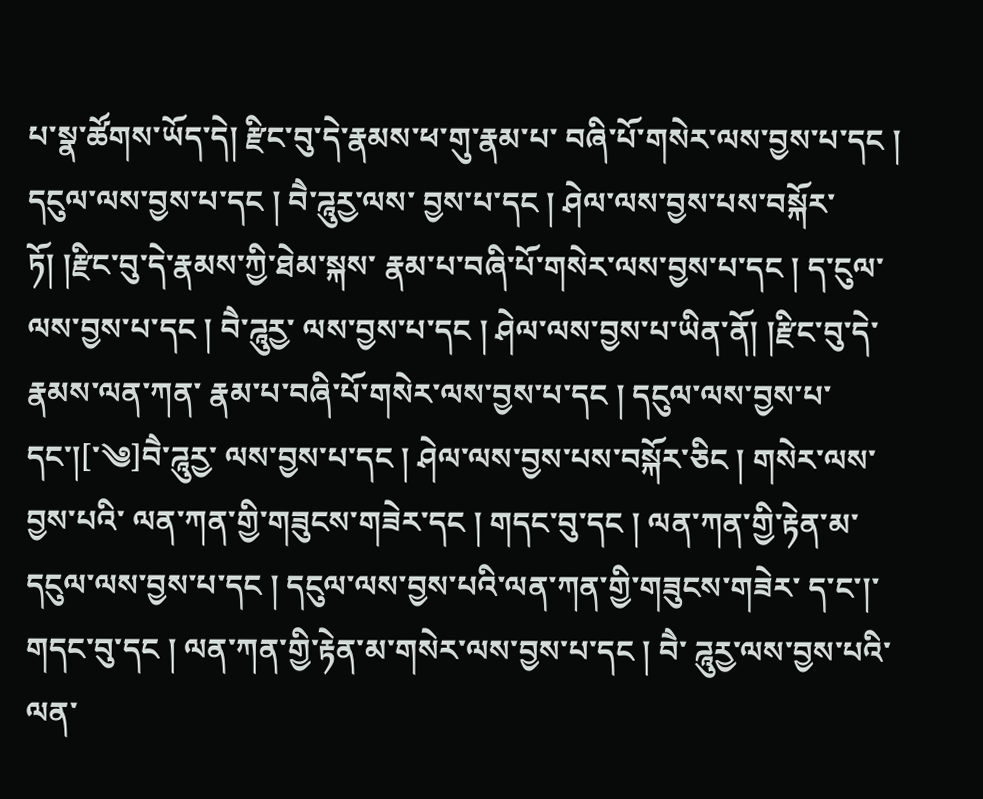པ་སྣ་ཚོགས་ཡོད་དེ། རྫིང་བུ་དེ་རྣམས་ཕ་གུ་རྣམ་པ་ བཞི་པོ་གསེར་ལས་བྱས་པ་དང ། དངུལ་ལས་བྱས་པ་དང ། བཻ་ཌཱུརྱ་ལས་ བྱས་པ་དང ། ཤེལ་ལས་བྱས་པས་བསྐོར་ཏོ། །རྫིང་བུ་དེ་རྣམས་ཀྱི་ཐེམ་སྐས་ རྣམ་པ་བཞི་པོ་གསེར་ལས་བྱས་པ་དང ། ད་ངུལ་ལས་བྱས་པ་དང ། བཻ་ཌཱུརྱ་ ལས་བྱས་པ་དང ། ཤེལ་ལས་བྱས་པ་ཡིན་ནོ། །རྫིང་བུ་དེ་རྣམས་ལན་ཀན་ རྣམ་པ་བཞི་པོ་གསེར་ལས་བྱས་པ་དང ། དངུལ་ལས་བྱས་པ་དང་།[་༄]བཻ་ཌཱུརྱ་ ལས་བྱས་པ་དང ། ཤེལ་ལས་བྱས་པས་བསྐོར་ཅིང ། གསེར་ལས་བྱས་པའི་ ལན་ཀན་གྱི་གཟུངས་གཟེར་དང ། གདང་བུ་དང ། ལན་ཀན་གྱི་རྟེན་མ་ དངུལ་ལས་བྱས་པ་དང ། དངུལ་ལས་བྱས་པའི་ལན་ཀན་གྱི་གཟུངས་གཟེར་ ད་ང་།་གདང་བུ་དང ། ལན་ཀན་གྱི་རྟེན་མ་གསེར་ལས་བྱས་པ་དང ། བཻ་ ཌཱུརྱ་ལས་བྱས་པའི་ལན་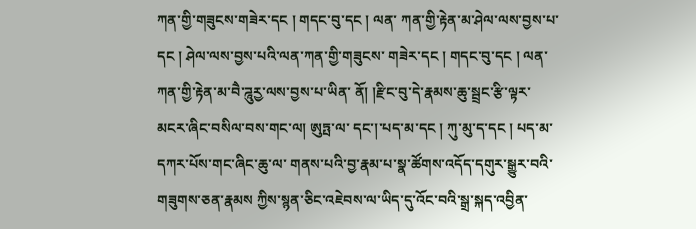ཀན་གྱི་གཟུངས་གཟེར་དང ། གདང་བུ་དང ། ལན་ ཀན་གྱི་རྟེན་མ་ཤེལ་ལས་བྱས་པ་དང ། ཤེལ་ལས་བྱས་པའི་ལན་ཀན་གྱི་གཟུངས་ གཟེར་དང ། གདང་བུ་དང ། ལན་ཀན་གྱི་རྟེན་མ་བཻ་ཌཱུརྱ་ལས་བྱས་པ་ཡིན་ ནོ། །རྫིང་བུ་དེ་རྣམས་ཆུ་སྦྲང་རྩི་ལྟར་མངར་ཞིང་བསིལ་བས་གང་ལ། ཨུཏྤ་ལ་ དང་།་པད་མ་དང ། ཀུ་མུ་ད་དང ། པད་མ་དཀར་པོས་གང་ཞིང་ཆུ་ལ་ གནས་པའི་བྱ་རྣམ་པ་སྣ་ཚོགས་འདོད་དགུར་སྒྱུར་བའི་གཟུགས་ཅན་རྣམས ཀྱིས་སྙན་ཅིང་འཇེབས་ལ་ཡིད་དུ་འོང་བའི་སྒྲ་སྐད་འབྱིན་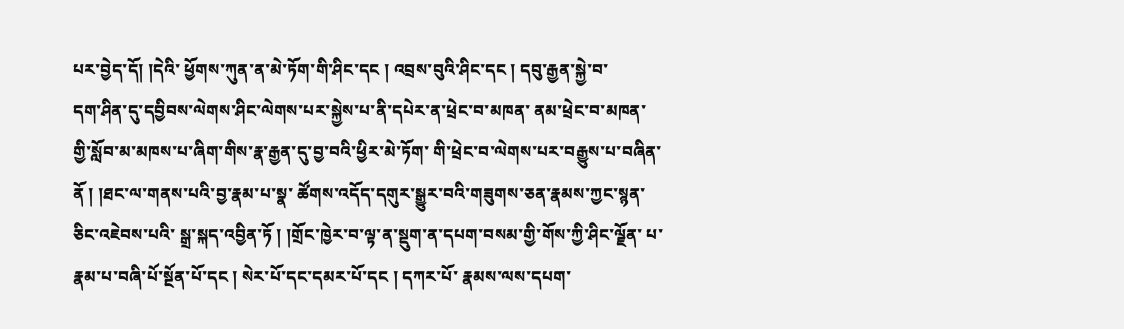པར་བྱེད་དོ། །དེའི་ ཕྱོགས་ཀུན་ན་མེ་ཏོག་གི་ཤིང་དང ། འབྲས་བུའི་ཤིང་དང ། དབུ་རྒྱན་སྐྱེ་བ་
དག་ཤིན་དུ་དབྱིབས་ལེགས་ཤིང་ལེགས་པར་སྐྱེས་པ་ནི་དཔེར་ན་ཕྲེང་བ་མཁན་ ནམ་ཕྲེང་བ་མཁན་གྱི་སློབ་མ་མཁས་པ་ཞིག་གིས་རྣ་རྒྱན་དུ་བྱ་བའི་ཕྱིར་མེ་ཏོག་ གི་ཕྲེང་བ་ལེགས་པར་བརྒྱུས་པ་བཞིན་ནོ ། །ཐང་ལ་གནས་པའི་བྱ་རྣམ་པ་སྣ་ ཚོགས་འདོད་དགུར་སྒྱུར་བའི་གཟུགས་ཅན་རྣམས་ཀྱང་སྙན་ཅིང་འཇེབས་པའི་ སྒྲ་སྐད་འབྱིན་ཏོ ། །གྲོང་ཁྱེར་བ་ལྟ་ན་སྡུག་ན་དཔག་བསམ་གྱི་གོས་ཀྱི་ཤིང་ལྗོན་ པ་རྣམ་པ་བཞི་པོ་སྔོན་པོ་དང ། སེར་པོ་དང་དམར་པོ་དང ། དཀར་པོ་ རྣམས་ལས་དཔག་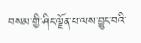བསམ་གྱི་ཤིང་ལྗོན་པ་ལས་བྱུང་བའི་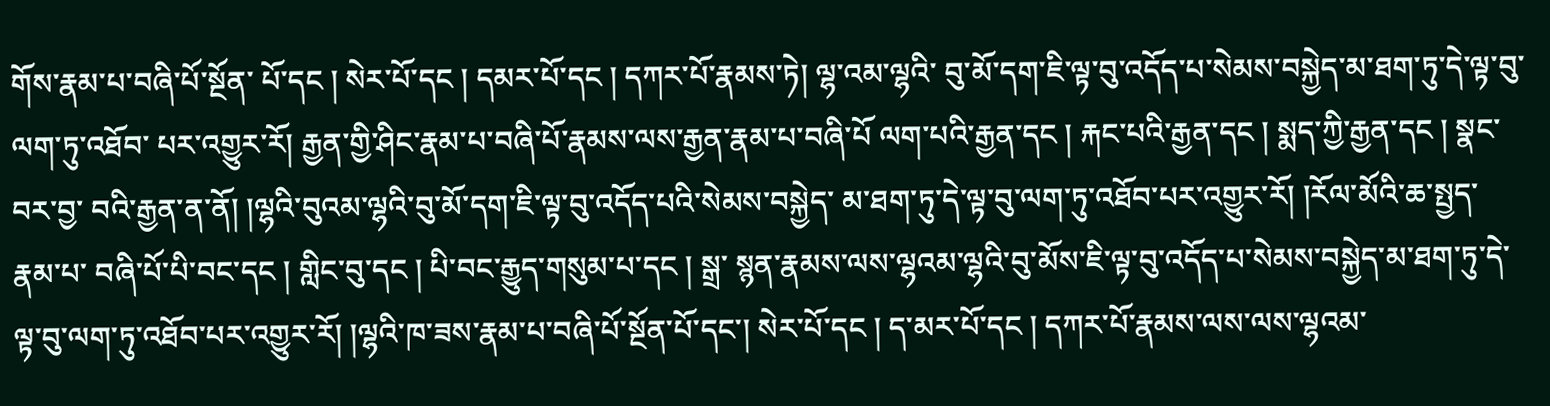གོས་རྣམ་པ་བཞི་པོ་སྔོན་ པོ་དང ། སེར་པོ་དང ། དམར་པོ་དང ། དཀར་པོ་རྣམས་ཏེ། ལྷ་འམ་ལྷའི་ བུ་མོ་དག་ཇི་ལྟ་བུ་འདོད་པ་སེམས་བསྐྱེད་མ་ཐག་ཏུ་དེ་ལྟ་བུ་ལག་ཏུ་འཐོབ་ པར་འགྱུར་རོ། རྒྱན་གྱི་ཤིང་རྣམ་པ་བཞི་པོ་རྣམས་ལས་རྒྱན་རྣམ་པ་བཞི་པོ ལག་པའི་རྒྱན་དང ། རྐང་པའི་རྒྱན་དང ། སྨད་ཀྱི་རྒྱན་དང ། སྣང་བར་བྱ་ བའི་རྒྱན་ན་ནོ། །ལྷའི་བུའམ་ལྷའི་བུ་མོ་དག་ཇི་ལྟ་བུ་འདོད་པའི་སེམས་བསྐྱེད་ མ་ཐག་ཏུ་དེ་ལྟ་བུ་ལག་ཏུ་འཐོབ་པར་འགྱུར་རོ། །རོལ་མོའི་ཆ་སྤྱད་རྣམ་པ་ བཞི་པོ་པི་བང་དང ། གླིང་བུ་དང ། པི་བང་རྒྱུད་གསུམ་པ་དང ། སྒྲ་ སྙན་རྣམས་ལས་ལྷའམ་ལྷའི་བུ་མོས་ཇི་ལྟ་བུ་འདོད་པ་སེམས་བསྐྱེད་མ་ཐག་ཏུ་དེ་ ལྟ་བུ་ལག་ཏུ་འཐོབ་པར་འགྱུར་རོ། །ལྷའི་ཁ་ཟས་རྣམ་པ་བཞི་པོ་སྔོན་པོ་དང་། སེར་པོ་དང ། ད་མར་པོ་དང ། དཀར་པོ་རྣམས་ལས་ལས་ལྷའམ་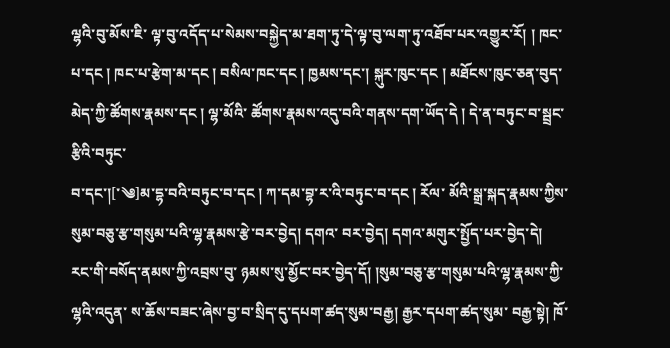ལྷའི་བུ་མོས་ཇི་ ལྟ་བུ་འདོད་པ་སེམས་བསྐྱེད་མ་ཐག་ཏུ་དེ་ལྟ་བུ་ལག་ཏུ་འཐོབ་པར་འགྱུར་རོ། ། ཁང་པ་དང ། ཁང་པ་རྩེག་མ་དང ། བསིལ་ཁང་དང ། ཁྱམས་དང་། སྐུར་ཁུང་དང ། མཐོངས་ཁུང་ཅན་བུད་མེད་ཀྱི་ཚོགས་རྣམས་དང ། ལྷ་མོའི་ ཚོགས་རྣམས་འདུ་བའི་གནས་དག་ཡོད་དེ ། དེ་ན་བཏུང་བ་སྦྲང་རྩིའི་བཏུང་
བ་དང་།[་༄]མ་དྷ་བའི་བཏུང་བ་དང ། ཀ་དམ་བྷ་ར་འི་བཏུང་བ་དང ། རོལ་ མོའི་སྒྲ་སྐད་རྣམས་ཀྱིས་སུམ་བཅུ་རྩ་གསུམ་པའི་ལྷ་རྣམས་རྩེ་བར་བྱེད། དགའ་ བར་བྱེད། དགའ་མགུར་སྤྱོད་པར་བྱེད་དེ། རང་གི་བསོད་ནམས་ཀྱི་འབྲས་བུ་ ཉམས་སུ་མྱོང་བར་བྱེད་དོ། །སུམ་བཅུ་རྩ་གསུམ་པའི་ལྷ་རྣམས་ཀྱི་ལྷའི་འདུན་ ས་ཆོས་བཟང་ཞེས་བྱ་བ་སྲིད་དུ་དཔག་ཚད་སུམ་བརྒྱ། རྒྱར་དཔག་ཚད་སུམ་ བརྒྱ་སྟེ། ཁོ་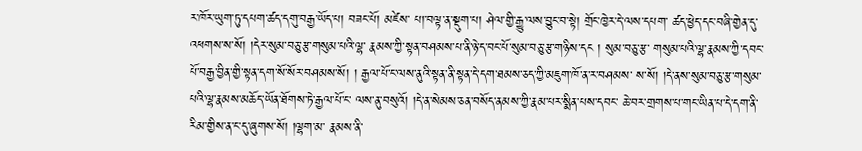ར་ཁོར་ཡུག་ཏུ་དཔག་ཚད་དགུ་བརྒྱ་ཡོད་པ། བཟང་པོ། མཛེས་ པ།་བལྟ་ན་སྡུག་པ། ཤེལ་གྱི་རྒྱུ་ལས་བྱུང་བ་སྟེ། གྲོང་ཁྱེར་དེ་ལས་དཔག་ ཚད་ཕྱེད་དང་བཞི་གྱེན་དུ་འཕགས་ས་སོ། །དེར་སུམ་བཅུ་རྩ་གསུམ་པའི་ལྷ་ རྣམས་ཀྱི་སྟན་བཤམས་པ་ནི་ཉེ་ད་བང་པོ་སུམ་བཅུ་རྩ་གཉིས་དང ། སུམ་བཅུ་རྩ་ གསུམ་པའི་ལྷ་རྣམས་ཀྱི་དབང་པོ་བརྒྱ་བྱིན་གྱི་སྟན་དག་སོ་སོར་བཤམས་སོ། ། རྒྱལ་པོ་ང་ལས་ནུའི་སྟན་ནི་སྟན་དེ་དག་ཐམས་ཅད་ཀྱི་མཇུག་ཁོ་ན་ར་བཤམས་ ས་སོ། །དེ་ནས་སུམ་བཅུ་རྩ་གསུམ་པའི་ལྷ་རྣམས་མཆོད་ཡོན་ཐོགས་ཏེ་རྒྱལ་པོ་ང་ ལས་ནུ་བསུའོ། །དེ་ན་སེམས་ཅན་བསོད་ནམས་ཀྱི་རྣམ་པར་སྨིན་པས་དབང་ ཆེ་བར་གྲགས་པ་གང་ཡིན་པ་དེ་དག་ནི་རིམ་གྱིས་ན་ང་དུ་ཞུགས་སོ། །ལྷག་མ་ རྣམས་ནི་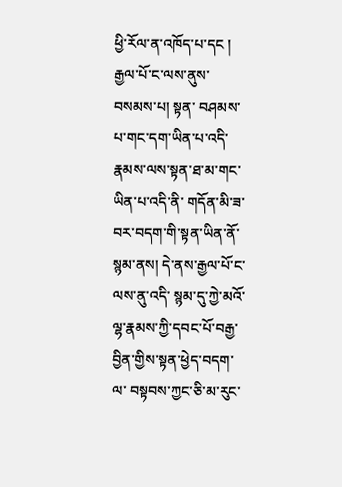ཕྱི་རོལ་ན་འཁོད་པ་དང ། རྒྱལ་པོ་ང་ལས་ནུས་བསམས་པ། སྟན་ བཤམས་པ་གང་དག་ཡིན་པ་འདི་རྣམས་ལས་སྟན་ཐ་མ་གང་ཡིན་པ་འདི་ནི་ གདོན་མི་ཟ་བར་བདག་གི་སྟན་ཡིན་ནོ་སྙམ་ནས། དེ་ནས་རྒྱལ་པོ་ང་ལས་ནུ་འདི་ སྙམ་དུ་ཀྱེ་མའོ་ལྷ་རྣམས་ཀྱི་དབང་པོ་བརྒྱ་བྱིན་གྱིས་སྟན་ཕྱེད་བདག་ལ་ བསྟབས་ཀྱང་ཅི་མ་རུང་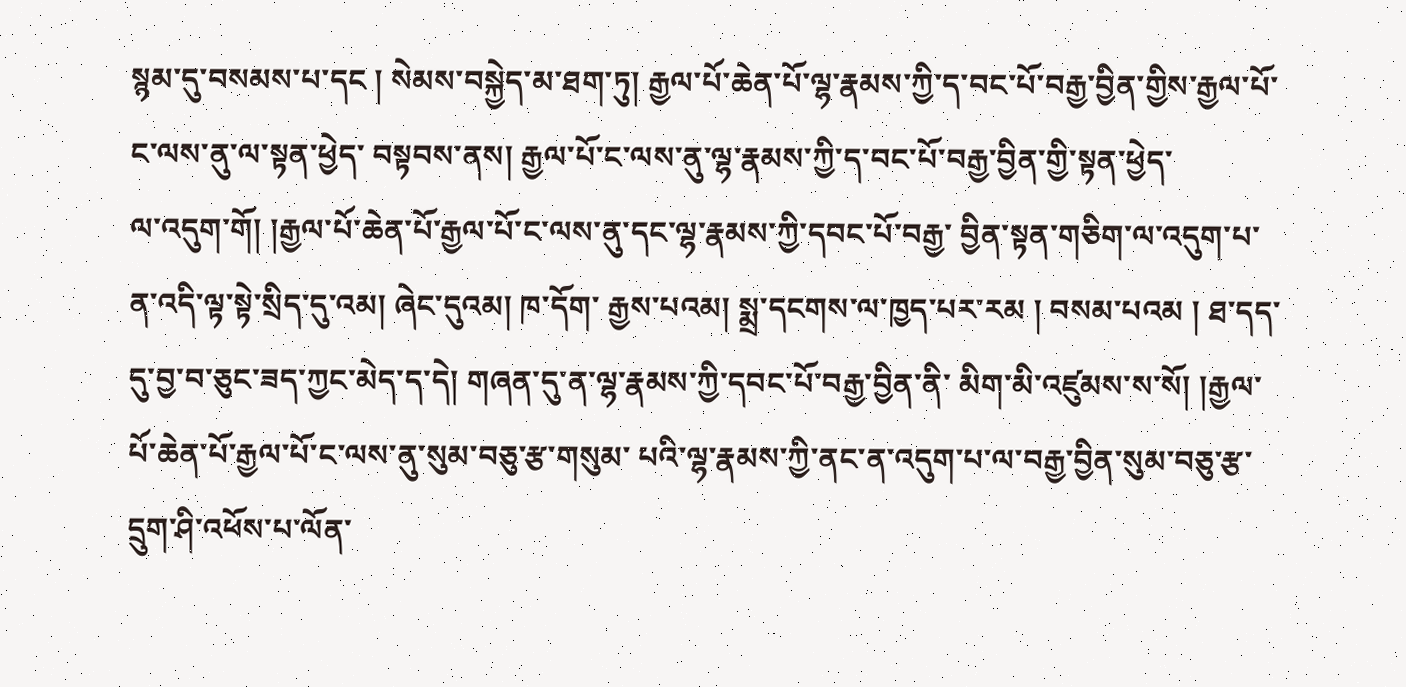སྙམ་དུ་བསམས་པ་དང ། སེམས་བསྐྱེད་མ་ཐག་ཏུ། རྒྱལ་པོ་ཆེན་པོ་ལྷ་རྣམས་ཀྱི་ད་བང་པོ་བརྒྱ་བྱིན་གྱིས་རྒྱལ་པོ་ང་ལས་ནུ་ལ་སྟན་ཕྱེད་ བསྟབས་ནས། རྒྱལ་པོ་ང་ལས་ནུ་ལྷ་རྣམས་ཀྱི་ད་བང་པོ་བརྒྱ་བྱིན་གྱི་སྟན་ཕྱེད་
ལ་འདུག་གོ། །རྒྱལ་པོ་ཆེན་པོ་རྒྱལ་པོ་ང་ལས་ནུ་དང་ལྷ་རྣམས་ཀྱི་དབང་པོ་བརྒྱ་ བྱིན་སྟན་གཅིག་ལ་འདུག་པ་ན་འདི་ལྟ་སྟེ་སྲིད་དུ་འམ། ཞེང་དུའམ། ཁ་དོག་ རྒྱས་པའམ། སྨྲ་དངགས་ལ་ཁྱད་པར་རམ ། བསམ་པའམ ། ཐ་དད་ དུ་བྱ་བ་ཅུང་ཟད་ཀྱང་མེད་ད་དེ། གཞན་དུ་ན་ལྷ་རྣམས་ཀྱི་དབང་པོ་བརྒྱ་བྱིན་ནི་ མིག་མི་འཛུམས་ས་སོ། །རྒྱལ་པོ་ཆེན་པོ་རྒྱལ་པོ་ང་ལས་ནུ་སུམ་བཅུ་རྩ་གསུམ་ པའི་ལྷ་རྣམས་ཀྱི་ནང་ན་འདུག་པ་ལ་བརྒྱ་བྱིན་སུམ་བཅུ་རྩ་དྲུག་ཤི་འཕོས་པ་ལོན་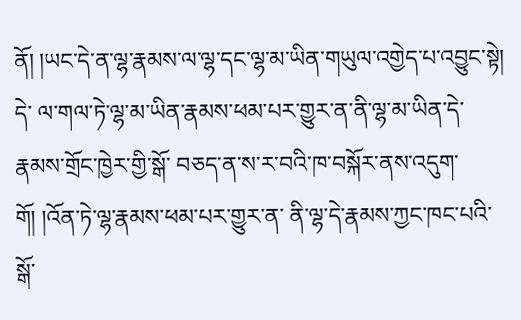ནོ། །ཡང་དེ་ན་ལྷ་རྣམས་ལ་ལྷ་དང་ལྷ་མ་ཡིན་གཡུལ་འགྱེད་པ་འབྱུང་སྟེ། དེ་ ལ་གལ་ཏེ་ལྷ་མ་ཡིན་རྣམས་ཕམ་པར་གྱུར་ན་ནི་ལྷ་མ་ཡིན་དེ་རྣམས་གྲོང་ཁྱེར་གྱི་སྒོ་ བཅད་ན་ས་ར་བའི་ཁ་བསྐོར་ནས་འདུག་གོ། །འོན་ཏེ་ལྷ་རྣམས་ཕམ་པར་གྱུར་ན་ ནི་ལྷ་དེ་རྣམས་ཀྱང་ཁང་པའི་སྒོ་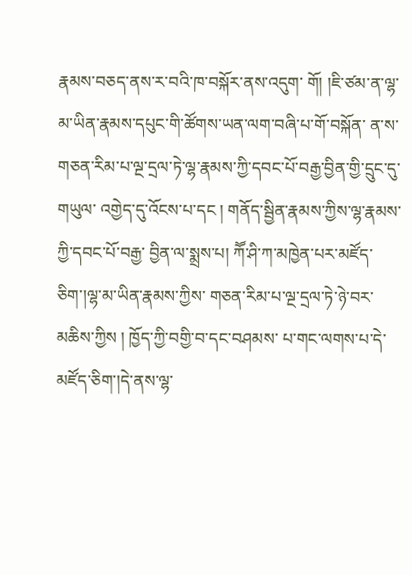རྣམས་བཅད་ནས་ར་བའི་ཁ་བསྐོར་ནས་འདུག་ གོ། །ཇི་ཙམ་ན་ལྷ་མ་ཡིན་རྣམས་དཔུང་གི་ཚོགས་ཡན་ལག་བཞི་པ་གོ་བསྐོན་ ན་ས་གཅན་རིམ་པ་ལྔ་དྲལ་ཏེ་ལྷ་རྣམས་ཀྱི་དབང་པོ་བརྒྱ་བྱིན་གྱི་དྲུང་དུ་གཡུལ་ འགྱེད་དུ་འོངས་པ་དང ། གནོད་སྦྱིན་རྣམས་ཀྱིས་ལྷ་རྣམས་ཀྱི་དབང་པོ་བརྒྱ་ བྱིན་ལ་སྨྲས་པ། ཀཽ་ཤི་ཀ་མཁྱེན་པར་མཛོད་ཅིག་།ལྷ་མ་ཡིན་རྣམས་ཀྱིས་ གཅན་རིམ་པ་ལྔ་དྲལ་ཏེ་ཉེ་བར་མཆིས་ཀྱིས ། ཁྱོད་ཀྱི་བགྱི་བ་དང་བཤམས་ པ་གང་ལགས་པ་དེ་མཛོད་ཅིག་།དེ་ནས་ལྷ་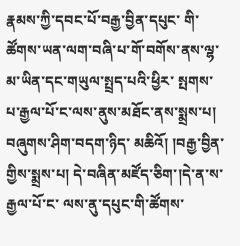རྣམས་ཀྱི་དབང་པོ་བརྒྱ་བྱིན་དཔུང་ གི་ཚོགས་ཡན་ལག་བཞི་པ་གོ་བགོས་ནས་ལྷ་མ་ཡིན་དང་གཡུལ་སྤྲད་པའི་ཕྱིར་ སྤགས་པ་རྒྱལ་པོ་ང་ལས་ནུས་མཐོང་ནས་སྨྲས་པ། བཞུགས་ཤིག་བདག་ཉིད་ མཆིའོ། །བརྒྱ་བྱིན་གྱིས་སྨྲས་པ། དེ་བཞིན་མཛོད་ཅིག་།དེ་ན་ས་རྒྱལ་པོ་ང་ ལས་ནུ་དཔུང་གི་ཚོགས་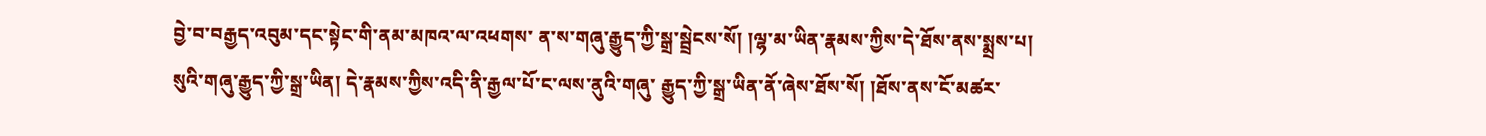བྱེ་བ་བརྒྱད་འབུམ་དང་སྟེང་གི་ནམ་མཁའ་ལ་འཕགས་ ན་ས་གཞུ་རྒྱུད་ཀྱི་སྒྲ་སྦྲེངས་སོ། །ལྷ་མ་ཡིན་རྣམས་ཀྱིས་དེ་ཐོས་ནས་སྨྲས་པ།
སུའི་གཞུ་རྒྱུད་ཀྱི་སྒྲ་ཡིན། དེ་རྣམས་ཀྱིས་འདི་ནི་རྒྱལ་པོ་ང་ལས་ནུའི་གཞུ་ རྒྱུད་ཀྱི་སྒྲ་ཡིན་ནོ་ཞེས་ཐོས་སོ། །ཐོས་ནས་ངོ་མཚར་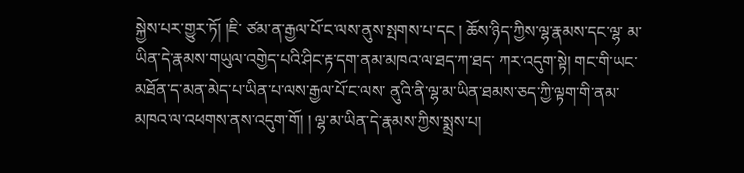སྐྱེས་པར་གྱུར་ཏོ། །ཇི་ ཙམ་ན་རྒྱལ་པོ་ང་ལས་ནུས་སྤགས་པ་དང ། ཆོས་ཉིད་ཀྱིས་ལྷ་རྣམས་དང་ལྷ་ མ་ཡིན་དེ་རྣམས་གཡུལ་འགྱེད་པའི་ཤིང་རྟ་དག་ནམ་མཁའ་ལ་ཐད་ཀ་ཐད་ ཀར་འདུག་སྟེ། གང་གི་ཡང་མཐོན་ད་མན་མེད་པ་ཡིན་པ་ལས་རྒྱལ་པོ་ང་ལས་ ནུའི་ནི་ལྷ་མ་ཡིན་ཐམས་ཅད་ཀྱི་ལྟག་གི་ནམ་མཁའ་ལ་འཕགས་ནས་འདུག་གོ། ། ལྷ་མ་ཡིན་དེ་རྣམས་ཀྱིས་སྨྲས་པ།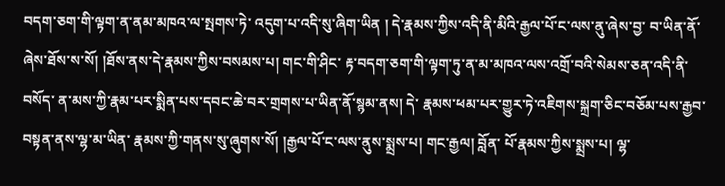བདག་ཅག་གི་ལྟག་ན་ནམ་མཁའ་ལ་སྤགས་ཏེ་ འདུག་པ་འདི་སུ་ཞིག་ཡིན ། དེ་རྣམས་ཀྱིས་འདི་ནི་མིའི་རྒྱལ་པོ་ང་ལས་ནུ་ཞེས་བྱ་ བ་ཡིན་ནོ་ཞེས་ཐོས་ས་སོ། །ཐོས་ནས་དེ་རྣམས་ཀྱིས་བསམས་པ། གང་གི་ཤིང་ རྟ་བདག་ཅག་གི་ལྟག་ཏུ་ན་མ་མཁའ་ལས་འགྲོ་བའི་སེམས་ཅན་འདི་ནི་བསོད་ ན་མས་ཀྱི་རྣམ་པར་སྨིན་པས་དབང་ཆེ་བར་གྲགས་པ་ཡིན་ནོ་སྙམ་ནས། དེ་ རྣམས་ཕམ་པར་གྱུར་ཏེ་འཇིགས་སྐྲག་ཅིང་བཅོམ་པས་རྒྱབ་བསྟན་ནས་ལྷ་མ་ཡིན་ རྣམས་ཀྱི་གནས་སུ་ཞུགས་སོ། །རྒྱལ་པོ་ང་ལས་ནུས་སྨྲས་པ། གང་རྒྱལ། བློན་ པོ་རྣམས་ཀྱིས་སྨྲས་པ། ལྷ་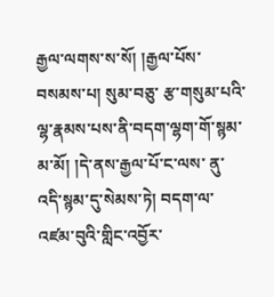རྒྱལ་ལགས་ས་སོ། །རྒྱལ་པོས་བསམས་པ། སུམ་བཅུ་ རྩ་གསུམ་པའི་ལྷ་རྣམས་པས་ནི་བདག་ལྷག་གོ་སྙམ་མ་མོ། །དེ་ནས་རྒྱལ་པོ་ང་ལས་ ནུ་འདི་སྙམ་དུ་སེམས་ཏེ། བདག་ལ་འཛམ་བུའི་གླིང་འབྱོར་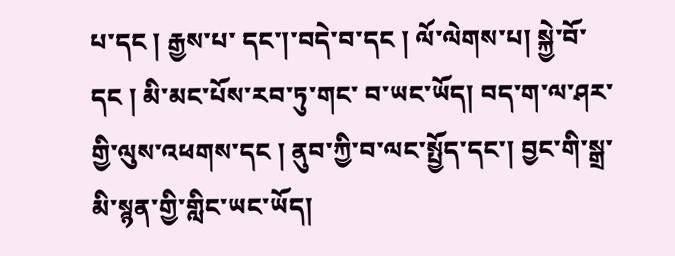པ་དང ། རྒྱས་པ་ དང་།་བདེ་བ་དང ། ལོ་ལེགས་པ། སྐྱེ་བོ་དང ། མི་མང་པོས་རབ་ཏུ་གང་ བ་ཡང་ཡོད། བད་ག་ལ་ཤར་གྱི་ལུས་འཕགས་དང ། ནུབ་ཀྱི་བ་ལང་སྤྱོད་དང་། བྱང་གི་སྒྲ་མི་སྙན་གྱི་གླིང་ཡང་ཡོད།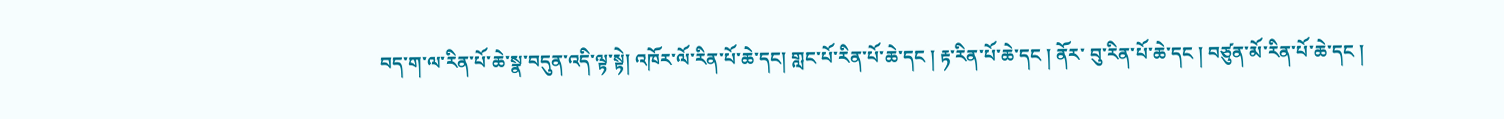བད་ག་ལ་རིན་པོ་ཆེ་སྣ་བདུན་འདི་ལྟ་སྟེ། འཁོར་ལོ་རིན་པོ་ཆེ་དང། གླང་པོ་རིན་པོ་ཆེ་དང ། རྟ་རིན་པོ་ཆེ་དང ། ནོར་ བུ་རིན་པོ་ཆེ་དང ། བཙུན་མོ་རིན་པོ་ཆེ་དང །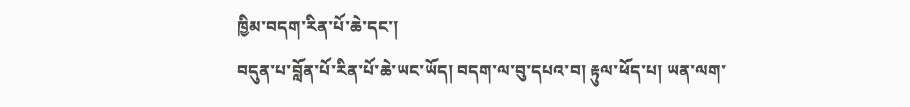ཁྱིམ་བདག་རིན་པོ་ཆེ་དང་།
བདུན་པ་བློན་པོ་རིན་པོ་ཆེ་ཡང་ཡོད། བདག་ལ་བུ་དཔའ་བ། རྟུལ་ཕོད་པ། ཡན་ལག་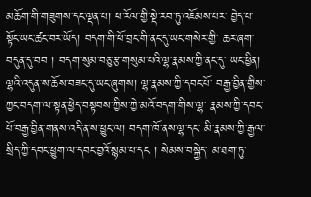མཆོག་གི་གཟུགས་དང་ལྡན་པ། ཕ་རོལ་གྱི་སྡེ་རབ་ཏུ་འཇོམས་པར་ བྱེད་པ་སྟོང་ཡང་ཚང་བར་ཡོད། བདག་གི་ཕོ་བྲང་གི་ནང་དུ་ཡང་གསེར་གྱི་ ཆར་ཞག་བདུན་དུ་བབ ། བདག་སུམ་བཅུ་རྩ་གསུམ་པའི་ལྷ་རྣམས་ཀྱི་ནང་དུ་ ཡང་ཕྱིན། ལྷའི་འདུན་ས་ཆོས་བཟང་དུ་ཡང་ཞུགས། ལྷ་རྣམས་ཀྱི་དབང་པོ་ བརྒྱ་བྱིན་གྱིས་ཀྱང་བདག་ལ་སྟན་ཕྱེད་བསྟབས་ཀྱིས་ཀྱེ་མའོ་བདག་གིས་ལྷ་ རྣམས་ཀྱི་དབང་པོ་བརྒྱ་བྱིན་གནས་འདི་ན་ས་ཕྱུང་ལ། བདག་ཁོ་ནས་ལྷ་དང་ མི་རྣམས་ཀྱི་རྒྱལ་སྲིད་ཀྱི་དབང་ཕྱུག་ལ་དབང་བྱའོ་སྙམ་པ་དང ། སེམས་བསྐྱེད་ མ་ཐག་ཏུ་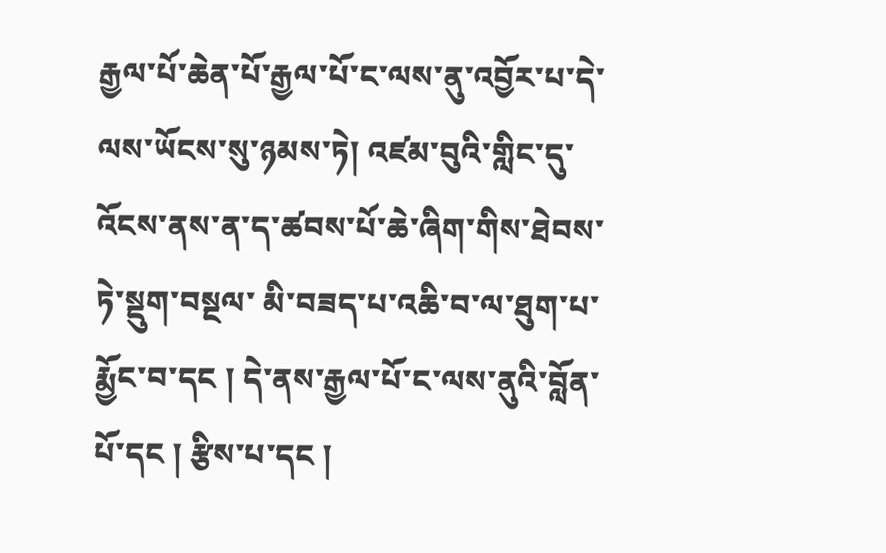རྒྱལ་པོ་ཆེན་པོ་རྒྱལ་པོ་ང་ལས་ནུ་འབྱོར་པ་དེ་ལས་ཡོངས་སུ་ཉམས་ཏེ། འཛམ་བུའི་གླིང་དུ་འོངས་ནས་ན་ད་ཚབས་པོ་ཆེ་ཞིག་གིས་ཐེབས་ཏེ་སྡུག་བསྔལ་ མི་བཟད་པ་འཆི་བ་ལ་ཐུག་པ་རྨྱོང་བ་དང ། དེ་ནས་རྒྱལ་པོ་ང་ལས་ནུའི་བློན་ པོ་དང ། རྩིས་པ་དང །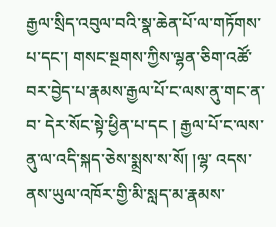རྒྱལ་སྲིད་འབུལ་བའི་སྣ་ཆེན་པོ་ལ་གཏོགས་པ་དང་། གསང་སྔགས་ཀྱིས་ལྷན་ཅིག་འཚོ་བར་བྱེད་པ་རྣམས་རྒྱལ་པོ་ང་ལས་ནུ་གང་ན་བ་ དེར་སོང་སྟེ་ཕྱིན་པ་དང ། རྒྱལ་པོ་ང་ལས་ནུ་ལ་འདི་སྐད་ཅེས་སྨྲས་ས་སོ། །ལྷ་ འདས་ནས་ཡུལ་འཁོར་གྱི་མི་སླད་མ་རྣམས་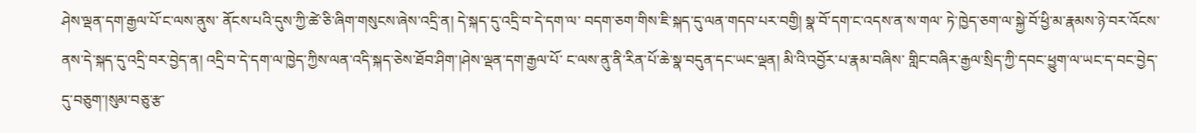ཤེས་ལྡན་དག་རྒྱལ་པོ་ང་ལས་ནུས་ ནོངས་པའི་དུས་ཀྱི་ཚེ་ཅི་ཞིག་གསུངས་ཞེས་འདྲི་ན། དེ་སྐད་དུ་འདྲི་བ་དེ་དག་ལ་ བདག་ཅག་གིས་ཇི་སྐད་དུ་ལན་གདབ་པར་བགྱི། སྣ་བོ་དག་ང་འདས་ན་ས་གལ་ ཏེ་ཁྱེད་ཅག་ལ་སྐྱེ་བོ་ཕྱི་མ་རྣམས་ཉེ་བར་འོངས་ནས་དེ་སྐད་དུ་འདྲི་བར་བྱེད་ན། འདྲི་བ་དེ་དག་ལ་ཁྱེད་ཀྱིས་ལན་འདི་སྐད་ཅེས་ཐོབ་ཤིག་།ཤེས་ལྡན་དག་རྒྱལ་པོ་ ང་ལས་ནུ་ནི་རིན་པོ་ཆེ་སྣ་བདུན་དང་ཡང་ལྡན། མི་འི་འབྱོར་པ་རྣམ་བཞིས་ གླིང་བཞིར་རྒྱལ་སྲིད་ཀྱི་དབང་ཕྱུག་ལ་ཡང་ད་བང་བྱེད་དུ་བཅུག་།སུམ་བཅུ་རྩ་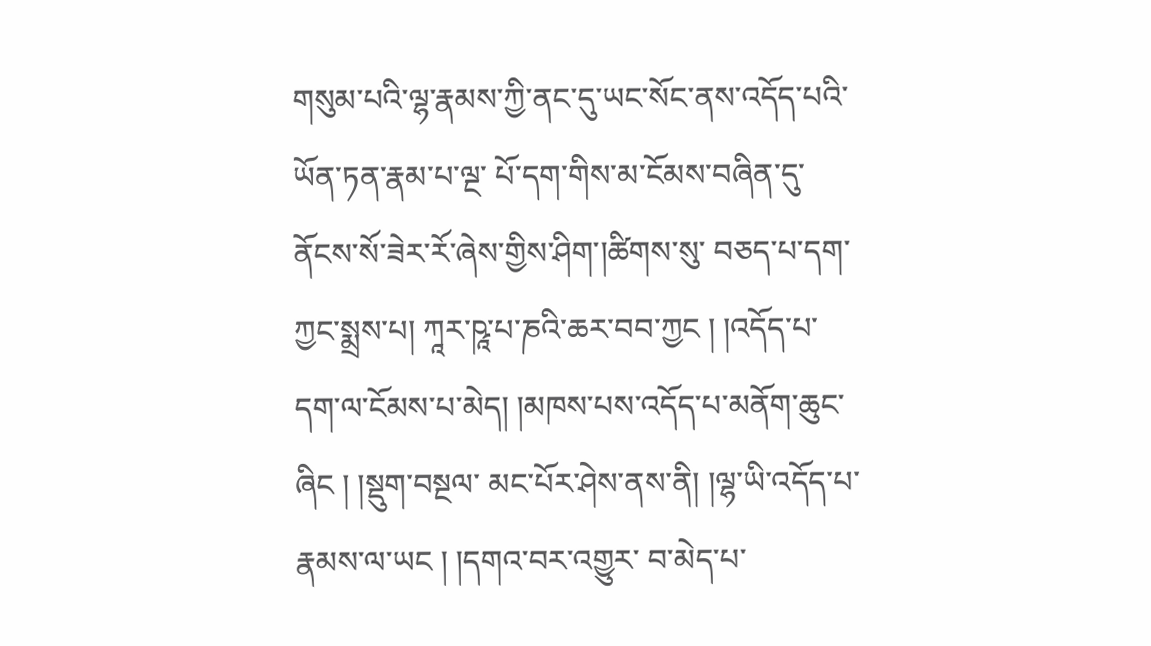གསུམ་པའི་ལྷ་རྣམས་ཀྱི་ནང་དུ་ཡང་སོང་ནས་འདོད་པའི་ཡོན་ཏན་རྣམ་པ་ལྔ་ པོ་དག་གིས་མ་ངོམས་བཞིན་དུ་ནོངས་སོ་ཟེར་རོ་ཞེས་གྱིས་ཤིག་།ཚིགས་སུ་ བཅད་པ་དག་ཀྱང་སྨྲས་པ། ཀཱར་ཥཱ་པ་ཎའི་ཆར་བབ་ཀྱང ། །འདོད་པ་ དག་ལ་ངོམས་པ་མེད། །མཁས་པས་འདོད་པ་མནོག་ཆུང་ཞིང ། །སྡུག་བསྔལ་ མང་པོར་ཤེས་ནས་ནི། །ལྷ་ཡི་འདོད་པ་རྣམས་ལ་ཡང ། །དགའ་བར་འགྱུར་ བ་མེད་པ་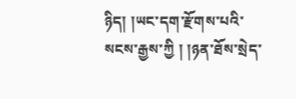ཉིད། །ཡང་དག་རྫོགས་པའི་སངས་རྒྱས་ཀྱི ། །ཉན་ཐོས་སྲེད་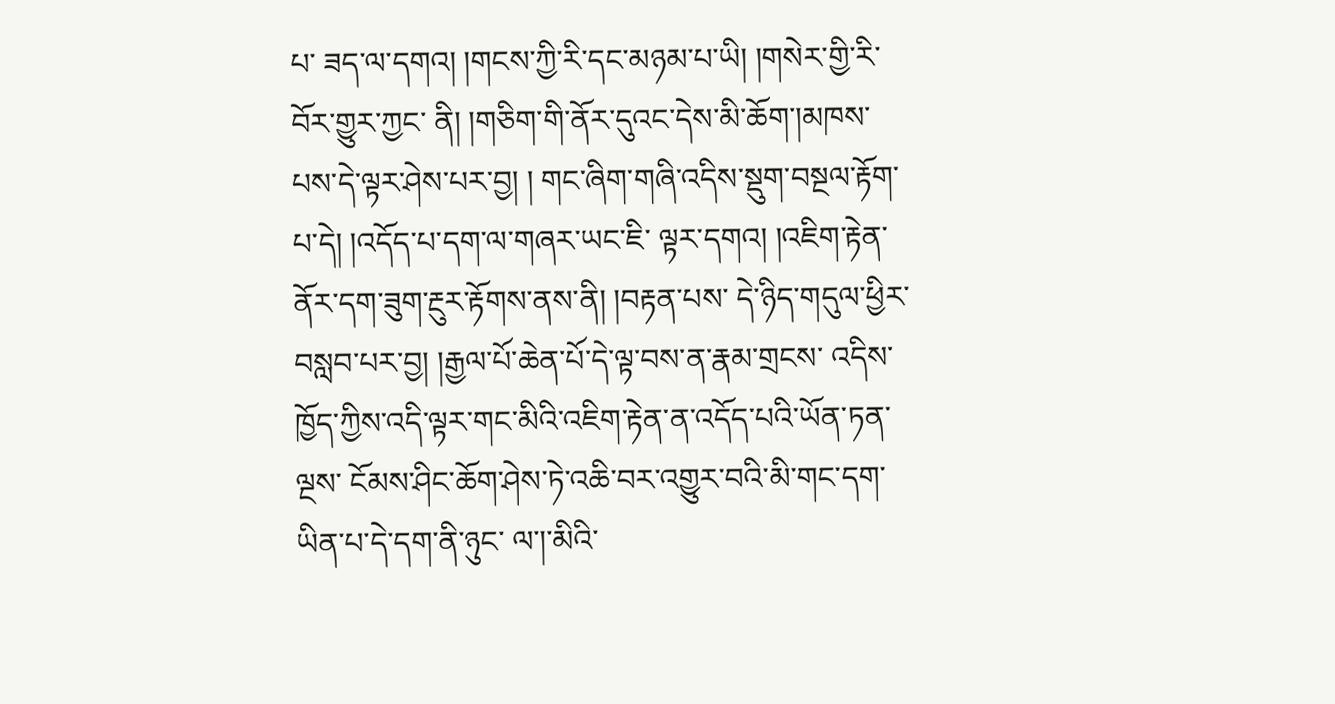པ་ ཟད་ལ་དགའ། །གངས་ཀྱི་རི་དང་མཉམ་པ་ཡི། །གསེར་གྱི་རི་བོར་གྱུར་ཀྱང་ ནི། །གཅིག་གི་ནོར་དུའང་དེས་མི་ཆོག་།མཁས་པས་དེ་ལྟར་ཤེས་པར་བྱ། ། གང་ཞིག་གཞི་འདིས་སྡུག་བསྔལ་རྟོག་པ་དེ། །འདོད་པ་དག་ལ་གཞར་ཡང་ཇི་ ལྟར་དགའ། །འཇིག་རྟེན་ནོར་དག་ཟུག་རྔུར་རྟོགས་ནས་ནི། །བརྟན་པས་ དེ་ཉིད་གདུལ་ཕྱིར་བསླབ་པར་བྱ། །རྒྱལ་པོ་ཆེན་པོ་དེ་ལྟ་བས་ན་རྣམ་གྲངས་ འདིས་ཁྱོད་ཀྱིས་འདི་ལྟར་གང་མིའི་འཇིག་རྟེན་ན་འདོད་པའི་ཡོན་ཏན་ལྔས་ ངོམས་ཤིང་ཆོག་ཤེས་ཏེ་འཆི་བར་འགྱུར་བའི་མི་གང་དག་ཡིན་པ་དེ་དག་ནི་ཉུང་ ལ་།་མིའི་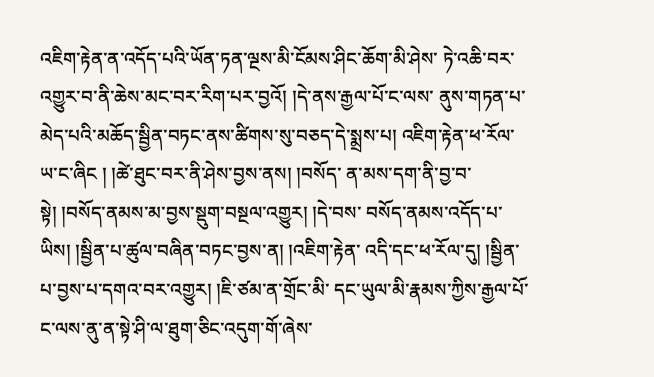འཇིག་རྟེན་ན་འདོད་པའི་ཡོན་ཏན་ལྔས་མི་ངོམས་ཤིང་ཆོག་མི་ཤེས་ ཏེ་འཆི་བར་འགྱུར་བ་ནི་ཆེས་མང་བར་རིག་པར་བྱའོ། །དེ་ནས་རྒྱལ་པོ་ང་ལས་ ནུས་གཏན་པ་མེད་པའི་མཆོད་སྦྱིན་བཏང་ནས་ཚིགས་སུ་བཅད་དེ་སྨྲས་པ། འཇིག་རྟེན་ཕ་རོལ་ཡ་ང་ཞིང ། །ཚེ་ཐུང་བར་ནི་ཤེས་བྱས་ནས། །བསོད་ ན་མས་དག་ནི་བྱ་བ་སྟེ། །བསོད་ནམས་མ་བྱས་སྡུག་བསྔལ་འགྱུར། །དེ་བས་ བསོད་ནམས་འདོད་པ་ཡིས། །སྦྱིན་པ་ཚུལ་བཞིན་བཏང་བྱས་ན། །འཇིག་རྟེན་ འདི་དང་ཕ་རོལ་དུ། །སྦྱིན་པ་བྱས་པ་དགའ་བར་འགྱུར། །ཇི་ཙམ་ན་གྲོང་མི་ དང་ཡུལ་མི་རྣམས་ཀྱིས་རྒྱལ་པོ་ང་ལས་ནུ་ན་སྟེ་ཤི་ལ་ཐུག་ཅིང་འདུག་གོ་ཞེས་